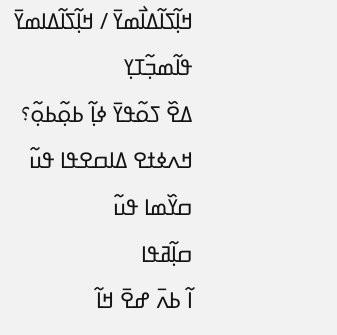ߞߊ߲߬ߖߊ߬ߡߊ߯ߘߌ߫ / ߞߊ߲߬ߖߊ߬ߡߊߘߌ߫
ߟߊ߬ߘߏ߲߬ߠߌ߲
ߡߐ߰ ߖߋ߬ߟߌ߫ ߦߊ߲߬ ߕߋ߲߬ߕߋ߲߬؟
ߞߍߦߙߐ ߡߊߛߐߟߊ ߟߎ߬
ߛߌ߰ߘߊ ߟߎ߬
ߛߊ߲߬ߥߟߊ
ߊ߬ ߕߍ߫ ߝߐ߫ ߞߊ߬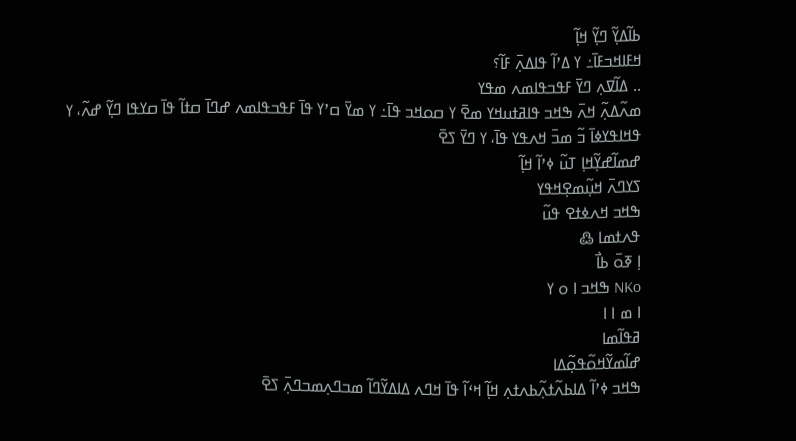ߕߊ߬ߡߌ߲߬ ߣߌ߲߬ ߞߊ߲߬
ߞߓߊߞߏߓߊ߫߸ ߌ ߡߴߊ߬ ߟߊߡߍ߲߫ ߓߊ߬؟
.. ߡߊ߬ߜߍ߲ ߣߌ߫ ߓߟߏߟߊߘߍ ߘߟߌ
ߘߍ߬ߡߍ߲߬ ߞߍ߫ ߒߞߏ ߟߊߥߙߎߞߌ ߘߐ߫ ߌ ߛߋߞߏ ߟߊ߫߸ ߌ ߘߌ߫ ߛߴߌ ߟߊ߫ ߓߟߏߟߊߘߍ ߝߣߊ߫ ߛߙߊ߬ ߟߊ߫ ߛߌߟߊ ߣߌ߲߬ ߝߍ߬، ߌ ߟߞߊߟߌߦߊ߫ ߏ߬ ߘߏ߫ ߞߍߟߌ ߟߊ߫، ߌ ߣߌ߫ ߖߐ߫
ߝߘߊ߬ߝߌ߲߬ߞߊ߲ ߠߎ߬ ߦߴߊ߬ ߞߊ߲߬
ߖߌߣߍ߫ ߞߎ߲߬ߘߐ߲ߞߟߌ
ߒߞߏ ߞߍߦߙߐ ߟߎ߬
ߟߍߙߘߊ ߷
ߊ߲ ߧߋ߫ ߕߊ߯
NKo ߒߞߏ ߊ ߋ ߌ
ߊ ߘ ߊ ߊ
ߥߟߊ߬ߘߊ
ߝߊ߬ߘߌ߬ߞߋ߬ߟߋ߲߬ߡߊ
ߒߞߏ ߦߴߊ߬ ߡߊߕߍ߬ߙߍ߲߬ߕߍߙߍ߲ ߞߊ߲߬ ߞߵߊ߬ ߟߊ߫ ߞߣߍ ߡߊߡߌ߬ߣߊ߬ ߘߏߣߍ߲ߘߏߣߍ߲߫ ߖߐ߫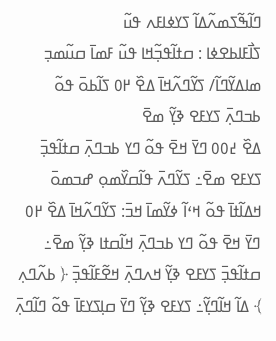ߣߊ߬ߒ߬ߖߘߍ߬ߡߊ߬ ߖߌߦߊߓߍ ߟߎ߬
ߖߊ߯ߓߊߕߐߦߊ : ߛߙߊ߬ߟߏ߲߬ߞߊ ߟߎ߬ ߓߘߊ߫ ߛߎ߬ߘߏ߲ ߘߊߡߌ߬ߣߊ߬/ ߖߌ߬ߣߍ߬ߞߊ߫ ߡߐ߰ ߂߀ ߖߊ߬ߕߋ߫ ߟߋ߬ ߕߏߣߍ߲߫ ߖߌߓߐ ߢߌ߲߬ ߘߐ߫
ߡߐ߰ ߄߀߀ ߣߌ߫ ߞߐ߫ ߟߋ߬ ߣߌ ߕߏߣߍ߲߫ ߛߙߊ߬ߟߏ߲߫ ߖߌߓߐ ߘߐ߫߸ ߖߌ߬ߣߍ߫ ߟߊ߬ߛߌ߰ߘߋ߲ ߝߏߘߋ߫ ߞߡߊ߬ߙߊ߫ ߟߋ߬ ߞߵߊ߬ ߦߌ߬ߘߊ߫ ߞߏ߫: ߖߌ߬ߣߍ߬ߞߊ߫ ߡߐ߰ ߂߀ ߣߌ߫ ߞߐ߫ ߟߋ߬ ߣߌ ߕߏߣߍ߲߫ ߞߊ߬ߛߙߊ ߢߌ߲߬ ߘߐ߫߸ ߛߙߊ߬ߟߏ߲߫ ߖߌߓߐ ߢߌ߲߬ ߞߍߣߍ߲߫ ߞߐ߬ߓߊ߬ߟߏ߲߫ ﴿ ߕߍ߬ߣߍ߲ ﴾ ߡߊ߬ ߞߊ߬ߣߌ߲߬߸ ߖߌߓߐ ߢߌ߲߬ ߣߌ߫ ߛߊ߲ߖߌߓߊ߫ ߟߋ߬ ߣߊ߬ߣߍ߲߫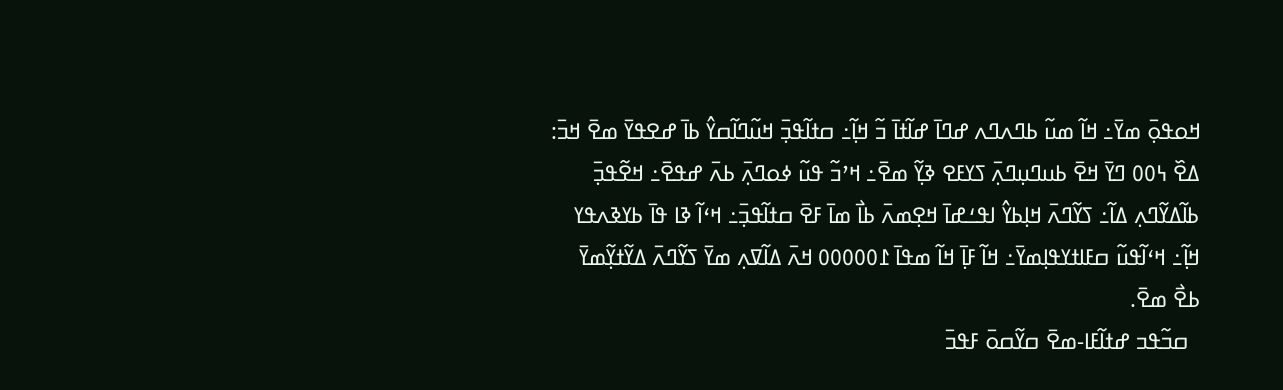ߞߋߟߋ߲߫ ߘߌ߫߸ ߞߊ߬ ߘߎ߬ ߕߣߍߣߍ ߝߣߊ߫ ߝߊ߬ߙߊ߫ ߏ߬ ߞߊ߲߬߸ ߛߙߊ߬ߟߏ߲߫ ߞߎ߬ߣߊ߬ߛߌ߮ ߕߊ߫ ߝߐߟߌ߫ ߘߐ߫ ߞߏ߫: ߡߐ߰ ߆߀߀ ߣߌ߫ ߞߐ߫ ߕߎߣߎ߲ߣߍ߲߫ ߖߌߓߐ ߢߌ߲߬ ߘߐ߫߸ ߞߴߏ߬ ߟߎ߬ ߦߋߣߍ߲߫ ߕߍ߫ ߝߟߐ߫߸ ߞߐ߬ߟߏ߲߫ ߕߊ߬ߡߌ߬ߣߍ߲ ߡߊ߬߸ ߖߌ߬ߣߍ߫ ߞߊ߲ߕߌ߮ ߊߟߑߝߊ߫ ߞߐ߲ߘߍ߫ ߕߊ߯ ߘߊ߫ ߓߐ߫ ߛߙߊ߬ߟߏ߲߫߸ ߞߵߊ߬ ߢߊ ߟߊ߫ ߕߌߢߍߟߌ ߞߊ߲߬߸ ߞߵߊ߬ߟߎ߬ ߛߓߊߙߌߟߊ߲ߘߌ߫߸ ߞߊ߬ ߓߊ߲߫ ߞߊ߬ ߘߟߊ߫ ߁߀߀߀߀߀ ߞߍ߫ ߡߊ߬ߜߍ߲ ߘߌ߫ ߖߌ߬ߣߍ߫ ߡߌ߬ߙߌ߲߬ߘߌ߫ ߕߐ߯ ߘߐ߫.
  ߛߏ߬ߟߏ ߝߙߊ߬ߓߊ-ߘߐ߫ ߛߌ߬ߛߋ߫ ߓߟߏ߫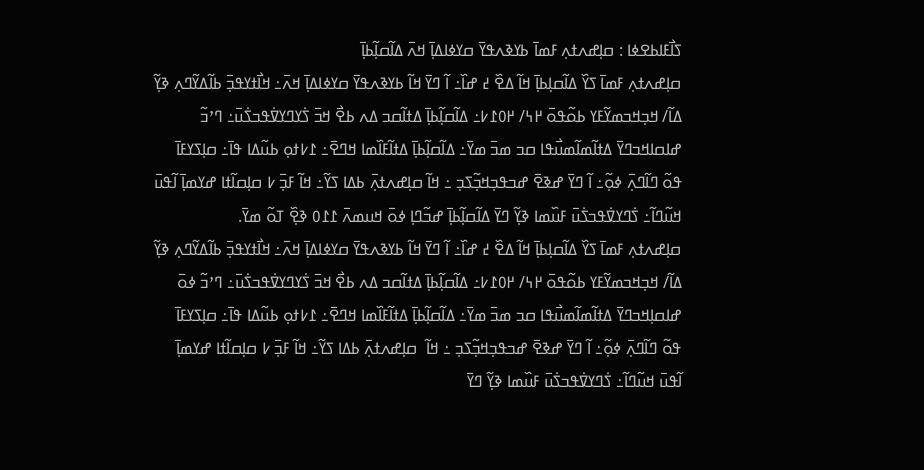ߖߊ߯ߓߊߕߐߦߊ : ߛߊ߲ߝߍߙߍ߲ ߓߘߊ߫ ߕߌߢߍߟߌ߫ ߛߌߦߊߡߊ߲߫ ߞߍ߫ ߡߊ߬ߛߊ߲߬ߕߊ߲߫
ߛߊ߲ߝߍߙߍ߲ ߓߘߊ߫ ߖߌ߰ ߡߊ߬ߛߊ߲ߕߊ߲߫ ߞߊ߬ ߡߐ߰ ߄ ߝߊ߰߸ ߊ߬ ߣߌ߫ ߞߊ߬ ߕߌߢߍߟߌ߫ ߛߌߦߊߡߊ߲߫ ߞߍ߫߸ ߞߊ߯ߙߌߟߏ߲߫ ߕߊ߬ߡߌ߬ߣߍ߲ ߢߌ߲߬ ߡߊ߬/ ߞߏ߲ߞߏߘߌ߬ߓߌ ߕߋ߬ߟߋ߫ ߂߆/ ߂߀߁߇߸ ߡߊ߬ߛߊ߲߬ߕߊ߲߫ ߡߙߊ߬ߛߏ ߡߍ ߕߐ߯ ߞߏ߫ ߖ߭ߌߣߌߜ߭ߟߏߖ߭ߎ߫߸ ߣߴߏ߬ ߝߊߛߊߞߏߣߌ߫ ߡߙߊ߬ߘߊ߬ߘߎ߯ߟߊ ߛߏ ߘߏ߫ ߘߌ߫߸ ߡߊ߬ߛߊ߲߬ߕߊ߲߫ ߡߙߊ߬ߓߊ߰ߘߊ ߞߣߐ߫߸ ߁߇ߙߋ߲ ߕߎ߬ߡߊ ߟߊ߫߸ ߛߊ߲ߖߌߓߊ߫ ߟߋ߬ ߣߊ߬ߣߍ߲߫ ߦߋ߲߬߸ ߊ߬ ߣߌ߫ ߝߢߐ߫ ߝߏߟߏ߲ߞߏ߲߬ߖߏ߲ ߸ ߞߊ߬ ߛߊ߲ߝߍߙߍ߲߫ ߕߡߊ ߖߌ߬߸ ߞߊ߬ ߓߏ߲߫ ߇ ߛߊ߲ߛߊ߬ߙߊ ߝߌߘߊ߲߫ ߊ߬ߟߎ߫ ߞߎ߬ߣߊ߬߸ ߖ߭ߣߌߜ߭ߟߏߖ߭ߎ߫ ߓߎ߰ߘߊ ߢߌ߲߬ ߣߌ߫ ߡߊ߬ߛߊ߲߬ߕߊ߲߫ ߝߏ߬ߣߊ߲ ߦߋ߫ ߞߎߘߍ߫ ߁߁߀ ߢߐ߲߰ ߠߋ߬ ߘߌ߫.
ߛߊ߲ߝߍߙߍ߲ ߓߘߊ߫ ߖߌ߰ ߡߊ߬ߛߊ߲ߕߊ߲߫ ߞߊ߬ ߡߐ߰ ߄ ߝߊ߰߸ ߊ߬ ߣߌ߫ ߞߊ߬ ߕߌߢߍߟߌ߫ ߛߌߦߊߡߊ߲߫ ߞߍ߫߸ ߞߊ߯ߙߌߟߏ߲߫ ߕߊ߬ߡߌ߬ߣߍ߲ ߢߌ߲߬ ߡߊ߬/ ߞߏ߲ߞߏߘߌ߬ߓߌ ߕߋ߬ߟߋ߫ ߂߆/ ߂߀߁߇߸ ߡߊ߬ߛߊ߲߬ߕߊ߲߫ ߡߙߊ߬ߛߏ ߡߍ ߕߐ߯ ߞߏ߫ ߖ߭ߌߣߌߜ߭ߟߏߖ߭ߎ߫߸ ߣߴߏ߬ ߦߋ߫ ߝߊߛߊ߲ߞߏߣߌ߫ ߡߙߊ߬ߘߊ߬ߘߎ߯ߟߊ ߛߏ ߘߏ߫ ߘߌ߫߸ ߡߊ߬ߛߊ߲߬ߕߊ߲߫ ߡߙߊ߬ߓߊ߰ߘߊ ߞߣߐ߫߸ ߁߇ߙߋ߲ ߕߎ߬ߡߊ ߟߊ߫߸ ߛߊ߲ߖߌߓߊ߫ ߟߋ߬ ߣߊ߬ߣߍ߲߫ ߦߋ߲߬߸ ߊ߬ ߣߌ߫ ߝߢߐ߫ ߝߏߟߏ߲ߞߏ߲߬ߖߏ߲ ߸ ߞߊ߬  ߛߊ߲ߝߍߙߍ߲߫ ߕߡߊ ߖߌ߬߸ ߞߊ߬ ߓߏ߲߫ ߇ ߛߊ߲ߛߊ߬ߙߊ ߝߌߘߊ߲߫ ߊ߬ߟߎ߫ ߞߎ߬ߣߊ߬߸ ߖ߭ߣߌߜ߭ߟߏߖ߭ߎ߫ ߓߎ߰ߘߊ ߢߌ߲߬ ߣߌ߫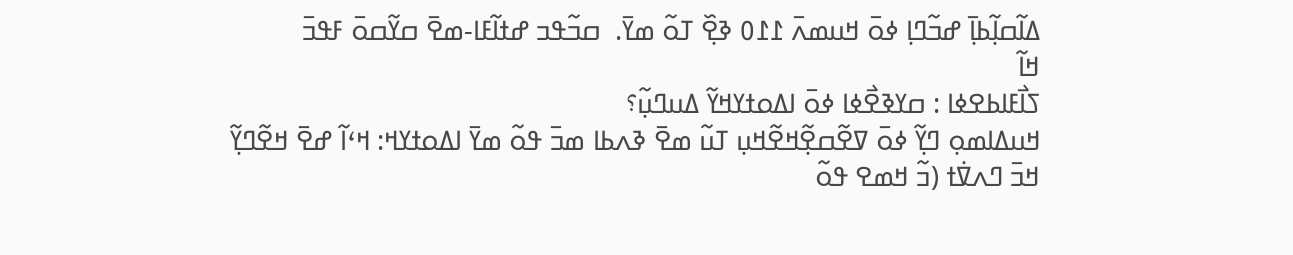ߡߊ߬ߛߊ߲߬ߕߊ߲߫ ߝߏ߬ߣߊ߲ ߦߋ߫ ߞߎߘߍ߫ ߁߁߀ ߢߐ߲߰ ߠߋ߬ ߘߌ߫.  ߛߏ߬ߟߏ ߝߙߊ߬ߓߊ-ߘߐ߫ ߛߌ߬ߛߋ߫ ߓߟߏ߫
ߞߊ߬
ߖߊ߯ߓߊߕߐߦߊ : ߛߌߢߐ߯ߦߊ ߦߋ߫ ߊߡߋߙߌߞߌ߬ ߡߎߣߎ߲߬؟
ߞߎߡߊߘߋ߲ ߣߌ߲߬ ߦߋ߫ ߜߐ߬ߛߐ߲߬ߞߐ߬ߞߎ߲ ߠߎ߬ ߘߐ߫ ߢߍߕߊ ߘߏ߫ ߟߋ߬ ߘߌ߫ ߊߡߋߙߌߞ: ߞߵߊ߬ ߝߐ߫ ߞߐ߬ߣߌ߲߬ ߞߏ߫ ߣߍߜ߭ߙ (ߏ߬ ߞߘߐ ߟߋ߬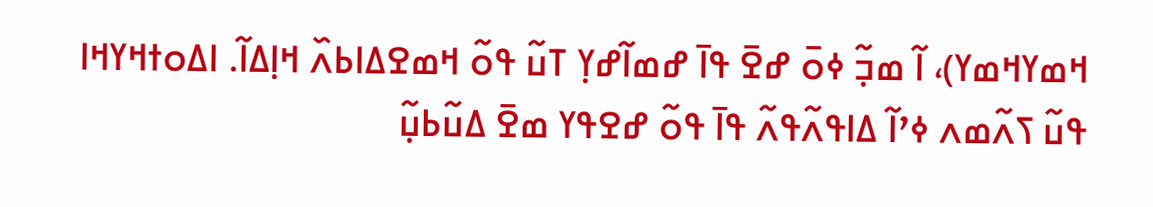ߞߘߌߞߘߌ)، ߊ߬ ߘߏ߲߬ ߦߋ߫ ߝߐ߫ ߟߊ߫ ߝߘߊ߬ߝߌ߲ ߠߎ߬ ߟߋ߬ ߞߘߐߡߊߕߍ߰ ߞߊ߲ߡߊ߬. ߊߡߋߙߞߌߞߊ ߟߎ߬ ߖߍ߬ߘߍ ߦߴߊ߬ ߡߊߟߍ߬ߟߍ߬ ߟߊ߫ ߟߋ߬ ߝߐߟߌ ߘߐ߫ ߡߎ߬ߕߎ߲߬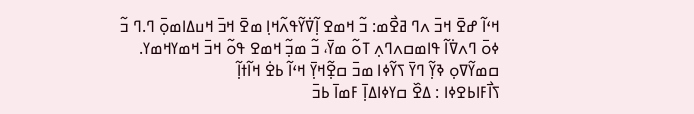ߞߵߊ߬ ߝߐ߫ ߞߏ߫ ߍߣ ߥߐ߯ߘ: ߏ߬ ߞߘߐ ߊ߲߬ߜ߭ߌ߬ߟߍ߬ߞߊ߲ ߘߐ߫ ߞߏ߫ ߞߎߡߊߘߋ߲߫ ߣ.ߣ ߏ߬ ߦߋ߫ ߣߍߜ߭ߊ߬ ߟߊߘߛߍߣߍ߲ ߠߋ߬ ߘߌ߫، ߏ߬ ߘߏ߲߬ ߞߘߐ ߟߋ߬ ߞߏ߫ ߞߘߌߞߘߌ. ߛߘߌ߬ߜߋ߲ ߢߌ߲߬ ߣߌ߫ ߖߌ߬ߦߊ ߘߏ߫ ߛߐ߲߬ߞߌ߲߫ ߞߵߊ߬ ߕߐ߭ ߞߊ߬ߙߊ߲߬
ߖߊ߯ߓߊߕߐߦߊ : ߡߐ߰ ߛߌߦߊߡߊ߲߫ ߓߘߊ߫ ߕߏ߫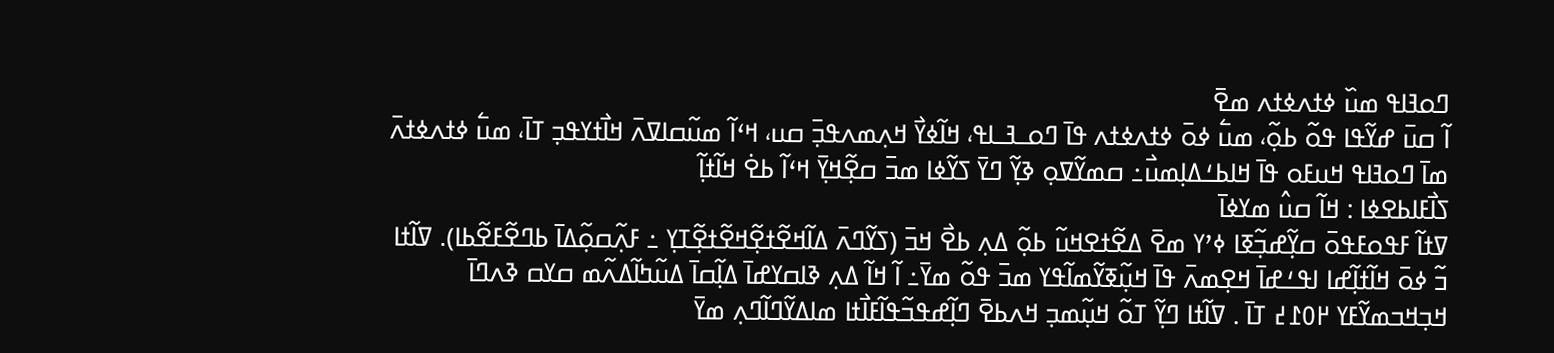ߣߋߔߊߟ ߘߎ߰ ߦߙߍߦߙߍ ߘߐ߫
ߊ߬ ߛߎ߫ ߝߌ߬ߟߊ ߟߋ߬ ߕߋ߲߬، ߘߎ߱ ߦߋ߫ ߦߙߍߦߙߍ ߟߊ߫ ߣߋߺߔߺߊߟ، ߞߊ߬ߦߌ߯ ߞߍ߲ߘߍߟߏ߲߫ ߛߎ، ߞߵߊ߬ ߘߎ߬ߛߊߜߍ߫ ߞߊ߯ߙߌߟߏ߲ ߠߊ߫، ߘߎ߱ ߦߙߍߦߙߍ߫ ߘߊ߫ ߣߋߔߊߟ ߞߎߓߋ ߟߊ߫ ߞߊߕߑߡߊ߲ߘߎ߯߸ ߛߘߌ߬ߜߋ߲ ߢߌ߲߬ ߣߌ߫ ߖߌ߬ߦߊ ߘߏ߫ ߛߐ߲߬ߞߌ߲߫ ߞߵߊ߬ ߕߐ߭ ߞߊ߬ߙߊ߲߬
ߖߊ߯ߓߊߕߐߦߊ : ߞߊ߬ ߛߎ߮ ߘߌߦߊ߫
ߜߙߊ߬ ߓߟߋߓߟߋ߫ ߛߌ߲߬ߝߏ߲߬ߧߊ ߦߴߌ ߘߐ߫ ߡߐ߬ߙߐߞߎ߬ ߕߋ߲߬ ߡߍ߲ ߕߐ߯ ߞߏ߫ (ߖߌ߬ߣߍ߫ ߡߊ߬ߞߐ߬ߙߐ߲߬ߞߐ߬ߙߐ߲߬ߠߌ߲ ߸ ߓߍ߲߬ߛߋ߲߬ߡߊ߫ ߕߣߐ߬ߓߐ߬ߕߊ). ߜߊ߬ߙߊ ߏ߬ ߦߋ߫ ߞߊ߬ߙߊ߲߬ߝߊ ߊߟߑߝߊ߫ ߞߐ߲ߘߍ߫ ߟߊ߫ ߞߎ߲߬ߧߌ߬ߘߊ߬ߟߌ ߘߏ߫ ߟߋ߬ ߘߌ߫߸ ߊ߬ ߞߊ߬ ߡߍ߲ ߢߊߛߌߝߊ߫ ߡߊ߲߬ߛߊ߫ ߡߎ߬ߤߊ߬ߡߍ߬ߘ ߛߌߛ ߢߍߣߊ߫ ߞߏ߲ߞߏߘߌ߬ߓߌ ߂߀߁߄ ߠߊ߫ . ߜߊ߬ߙߊ ߣߌ߲߬ ߠߋ߬ ߞߎ߲߬ߘߏ߲ ߞߍߕߐ߫ ߣߊ߲߬ߝߟߏ߬ߟߊ߬ߓߊ߯ߙߊ ߘߊߡߌ߬ߣߊ߬ߣߍ߲ ߘߌ߫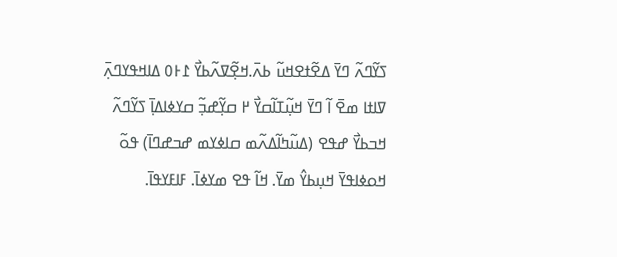ߖߌ߬ߣߍ߬ ߣߌ߫ ߡߐ߬ߙߐߞߎ߬ ߕߍ߫.ߞߐ߲߬ߜߍ߬ߕߌ߯ ߁߅߀ ߡߊߞߟߌߣߍ߲߫ ߜߊߙߊ ߘߐ߫ ߊ߬ ߣߌ߫ ߞߎ߲߬ߠߊ߬ߛߌ߯ ߂ ߛߌ߲߬ߝߏ߲߬ ߛߌߦߊߡߊ߲߫ ߖߌ߬ߣߍ߬ ߞߏߕߌ߯ ߝߟߐ (ߡߎ߬ߤߊ߬ߡߍ߬ߘ ߛߊߦߌߘ ߝߏߝߣߊ߫) ߟߋ߬ ߞߋߦߊߟߌ߫ ߞߎ߲ߕߌ߮ ߘߌ߫. ߞߊ߬ ߟߐ ߘߌߦߊ߫. ߓߊߓߌߟߊ߫.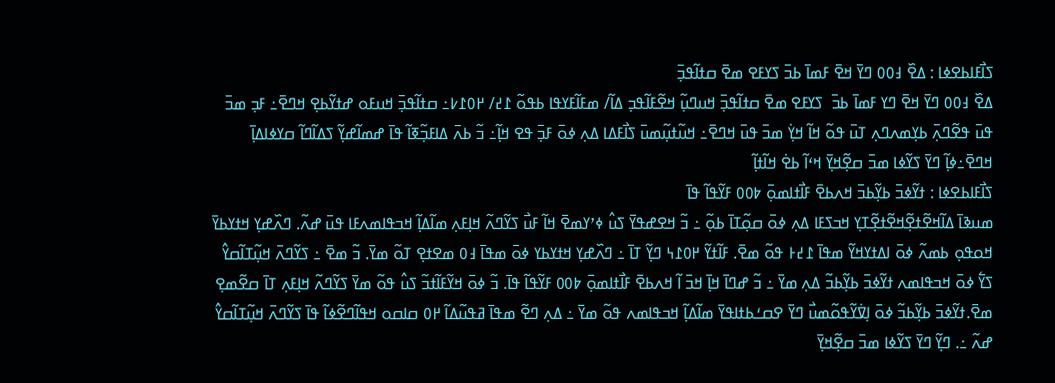ߖߊ߯ߓߊߕߐߦߊ : ߡߐ߰ ߃߀߀ ߣߌ߫ ߞߐ߫ ߓߘߊ߫ ߕߏ߫ ߖߌߓߐ ߘߐ߫ ߛߙߊ߬ߟߏ߲߫
ߡߐ߰ ߃߀߀ ߣߌ߫ ߞߐ߫ ߣߌ ߓߘߊ߫ ߕߏ߫  ߖߌߓߐ ߘߐ߫ ߛߙߊ߬ߟߏ߲߫ ߞߎߣߎ߲߬ ߞߐ߬ߓߊ߬ߟߏ߲ ߡߊ߬/ ߘߓߊ߬ߓߌߟߊ ߕߟߋ߬ ߁߄/ ߂߀߁߇߸ ߛߙߊ߬ߟߏ߲߫ ߞߎߓߋ ߝߙߌ߬ߕߐ߲ ߞߣߐ߫߸ ߓߏ߲ ߘߏ߫ ߟߎ߫ ߟߐ߬ߣߍ߲߫ ߕߌ߲ߘߍߣߍ߲ ߠߎ߫ ߟߋ߬ ߞߊ߬ ߞߌ߲߭ ߘߏ߫ ߟߎ߫ ߞߣߐ߫߸ ߞߎ߬ߙߎ߲߬ߘߎ߫ ߖߊ߯ߓߡߊ ߡߍ߲ ߦߋ߫ ߓߏ߲߫ ߟߐ ߞߊ߲߬߸ ߏ߬ ߕߍ߫ ߡߊߓߏ߲߬ߧߊ߬ ߟߊ߫ ߝߘߊ߬ߝߌ߲߬ ߖߡߊ߬ߣߊ߬ ߛߌߦߊߡߊ߲߫ ߞߣߐ߫߸ߦߊ߲߬ ߣߌ߫ ߖߌ߬ߦߊ ߘߏ߫ ߛߐ߲߬ߞߌ߲߫ ߞߵߊ߬ ߕߐ߭ ߞߊ߬ߙߊ߲߬
ߖߊ߯ߓߊߕߐߦߊ : ߙߌ߬ߦߏ߫ ߕߌ߲߬ߕߏ߫ ߞߍߕߐ߫ ߓߊ߯ߙߊߘߋ߲߫ ߈߀߀ ߓߌ߬ߟߊ߬ ߟߊ߫
ߘߎߢߊ߫ ߡߊ߬ߞߐ߬ߙߐ߲߬ߞߐ߬ߙߐ߲߬ߠߌ߲ ߞߏߖߓߊ ߡߍ߲ ߦߋ߫ ߛߋ߲߬ߠߊ߫ ߕߋ߲߬ ߸ ߏ߬ ߞߐߝߟߌ߫ ߖߎ߮ ߦߴߌߘߐ߫ ߞߊ߬ ߓߎ߯ ߖߌ߬ߣߍ߬ ߞߊ߲ߓߍ߲ ߘߊ߬ߡߊ߲߬ ߞߏߟߊߘߍߓߊ ߟߎ߫ ߝߍ߬. ߣߍ߰ߝߌ߲ ߞߙߌߕߌ߫ ߞߋߟߋ߲ ߕߘߍ߬ ߦߋ߫ ߊߡߙߌߞߌ߬ ߘߟߊ߫ ߁߄߅ ߟߋ߬ ߘߐ߫. ߓߊ߬ߙߌ߬ ߂߀߁߆ ߣߌ߲߬ ߠߊ߫ ߸ ߣߍ߰ߝߌ߲ ߞߙߌߕߌ ߦߋ߫ ߘߟߊ߫ ߃߀ ߘߐߙߐ߲ ߠߋ߬ ߘߌ߫. ߏ߬ ߘߐ߫ ߸ ߖߌ߬ߣߍ߫ ߞߎ߲߬ߠߊ߬ߛߌ߮ ߖߌ߱ ߦߋ߫ ߞߏߟߊߘߍ ߙߌ߬ߦߏ߫ ߕߌ߲߬ߕߏ߬ ߡߍ߲ ߘߌ߫ ߸ ߏ߬ ߝߣߊ߫ ߞߊ߲߫ ߞߏ߫ ߊ߬ ߞߍߕߐ߫ ߓߊ߯ߙߊߘߋ߲߫ ߈߀߀ ߓߌ߬ߟߊ߬ ߟߊ߫. ߏ߬ ߦߋ߫ ߞߌ߬ߓߊ߬ߙߏ߬ ߖߎ߮ ߟߋ߬ ߘߌ߫ ߖߌ߬ߣߍ߬ ߞߊ߲ߓߍ߲ ߠߊ߫ ߛߐ߬ߘߐ߲ ߘߐ߫.ߙߌ߬ߦߏ߫ ߕߌ߲߬ߕߏ߬ ߦߋ߫ ߊ߲ߜ߭ߌ߬ߟߋ߬ߘߎ߯ ߣߌ߫ ߐߛߑߕߙߊߟߌ߫ ߘߊ߬ߡߊ߲߬ ߞߏߟߊߘߍ ߟߋ߬ ߘߌ߫ ߸ ߡߍ߲ ߣߐ߬ ߘߟߊ߫ ߥߟߎ߬ߡߊ߬ ߂߀ ߛߊߛߋ ߞߟߊ߬ߣߐ߬ߦߊ߬ ߟߊ߫ ߖߌ߬ߣߍ߫ ߞߎ߲߬ߠߊ߬ߛߌ߮ ߝߍ߬ ߸. ߣߌ߲߬ ߣߌ߫ ߖߌ߬ߦߊ ߘߏ߫ ߛߐ߲߬ߞߌ߲߫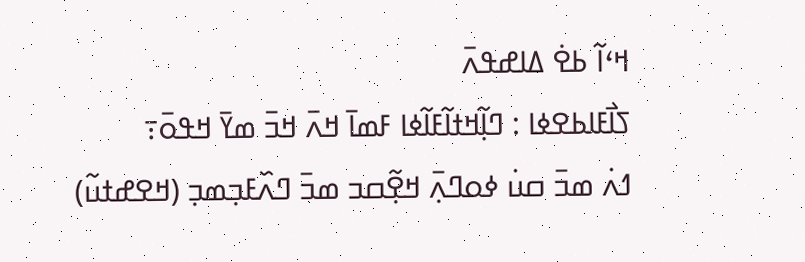ߞߵߊ߬ ߕߐ߭ ߡߊߝߟߍ߫
ߖߊ߯ߓߊߕߐߦߊ : ߣߊ߲߬ߞߙߊ߬ߓߊ߬ߦߊ ߓߘߊ߫ ߞߍ߫ ߞߏ߫ ߘߌ߫ ߞߟߋ߫߹
ߗߍ߭ ߘߏ߫ ߛߎ߭ ߦߋߣߍ߲߫ ߞߐ߲߬ߛߏ ߘߏ߫ ߣߍ߰ߓߏ߲ߘߏ߲ (ߞߐߝߙߎ߬)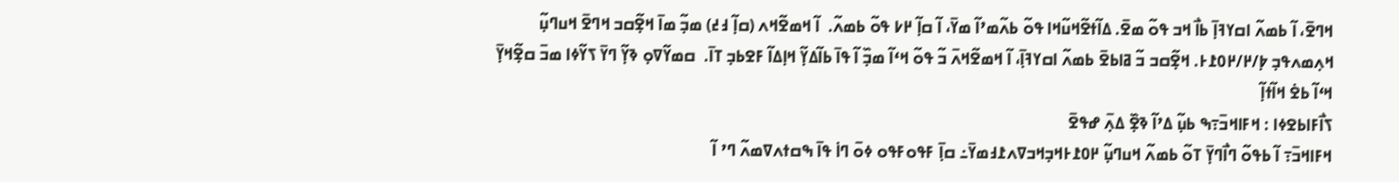ߞߣߐ߫، ߊ߬ ߕߘߍ߬ ߊߛߌߔߊ߲߫ ߕߊ߯ ߞߏ ߟߋ߬ ߘߐ߫. ߡߊ߬ߙߐ߬ߞߎ߬ߞߊ ߟߋ߬ ߕߍ߬ߘߴߊ߬ ߘߌ߫، ߊ߬ ߛߊ߲߬ ߂߇ ߟߋ߬ ߕߘߍ߬.  ߊ߬ ߞߘߐ߬ߞߍ (ߛߊ߲߬ ߃߄) ߘߏ߲߬ ߘߊ߫ ߞߐ߲߬ߛߏ ߞߣߐ߫ ߞߎߣߎ߲߬ ߞߍ߲ߘߍߟߏ߲ ߈߲/߂/߂߀߁߅. ߞߐ߲߬ߛߏ ߏ߬ ߥߊߕߐ߫ ߕߘߍ߬ ߊߛߌߔߊ߲߫، ߊ߬ ߞߘߐ߬ߞߍ߫ ߏ߬ ߟߋ߬ ߞߵߊ߬ ߘߏ߲߰ ߊ߬ ߟߊ߫ ߕߊ߬ߡߌ߲߬ ߞߊ߲ߡߊ߬ ߓߐߕߏ߲ ߠߊ߫.  ߛߘߌ߬ߜߋ߲ ߢߌ߲߬ ߣߌ߫ ߖߌ߬ߦߊ ߘߏ߫ ߛߐ߲߬ߞߌ߲߫ ߞߵߊ߬ ߕߐ߭ ߞߊ߬ߙߊ߲߬
ߖߊ߯ߓߊߕߐߦߊ : ߞߓߊߞߏ߫߹ߒ ߕߎ߲߬ ߡߴߊ߬ ߢߐ߲߰ ߡߍ߲߫ ߝߟߐ߫
ߞߓߊߞߏ߫߹ ߊ߬ ߕߟߋ߬ ߣߊ߯ߣߌ߲߫ ߠߋ߬ ߕߘߍ߬ ߞߎߣߎ߲߬ ߂߀߁߅ߞߏ߲ߞߏߜߍ߁߃ߘߌ߫߸ ߛߊ߲߫ ߓߟߋߓߟߋ ߦߋ߫ ߣߊ߭ ߟߊ߫ ߒߛߙߍߜߘߍ߬ ߣߴ ߊ߬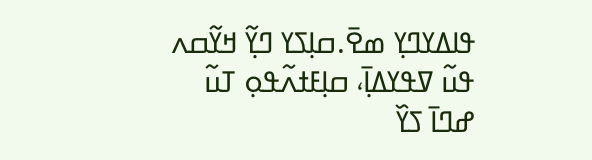ߟߊߡߌߣߌ߲ ߘߐ߫.ߛߊ߲ߖߌ ߣߌ߲߬ ߞߌ߬ߛߍ ߟߎ߬ ߜߟߌߡߊ߲߫، ߛߊ߲ߓߙߍ߬ߟߋ߲ ߠߎ߬ ߝߣߊ߫ ߖߌ߰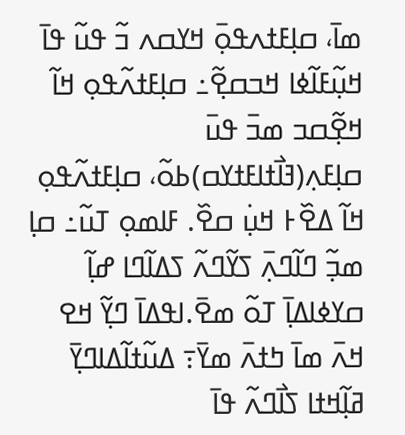ߘߊ߫، ߛߊ߲ߓߙߍߟߋ߲߫ ߞߌߛߍ ߏ߬ ߟߎ߬ ߟߊ߫ ߞߎ߲߬ߓߊ߬ߦߊ ߞߏߛߐ߲߬߸ ߛߊ߲ߓߙߍ߬ߟߋ߲ ߞߊ߬ ߞߐ߲߬ߛߏ ߘߏ߫ ߟߎ߫ ߛߊ߲ߓߍ߲(ߔߊ߯ߙߊߓߙߌߛ)ߕߋ߬، ߛߊ߲ߓߙߍ߬ߟߋ߲ ߞߊ߬ ߡߐ߰߅ ߞߎ߲߭ ߛߐ߰. ߓߊߘߋ߲ ߠߎ߬߸ ߛߊ߲ ߘߏ߲߬ ߣߊ߬ߣߍ߲߫ ߖߌ߬ߣߍ߬ ߖߡߊ߬ߣߊ ߝߊ߲߬ ߛߌߦߊߡߊ߲߫ ߠߋ߬ ߘߐ߫.ߊߟߡߊ߫ ߣߌ߲߬ ߞߐ ߞߍ߫ ߘߊ߫ ߤߙߍ߫ ߘߌ߫߹ ߡߎ߬ߙߊ߬ߡߊߣߌ߲߫ ߥߊ߲߬ߞߙߊ ߖߊ߯ߣߍ߬ ߟߊ߫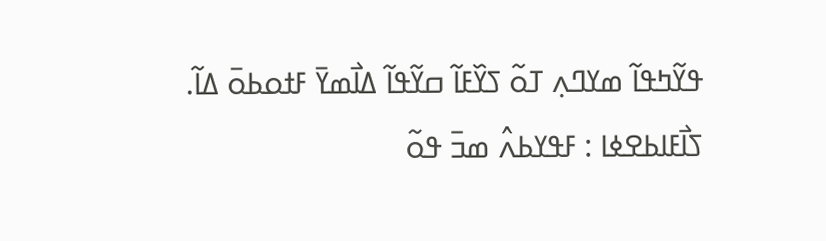ߟߌ߬ߤߟߊ߬ ߘߌߣߍ߲ ߠߋ߬ ߖߌ߰ߓߊ߬ ߛߌ߬ߟߊ߬ ߡߊ߯ߘߌ߫ ߓߙߋߕߋ߫ ߡߊ߬.
ߖߊ߯ߓߊߕߐߦߊ : ߓߟߌߕߍ߮ ߘߏ߫ ߟߋ߬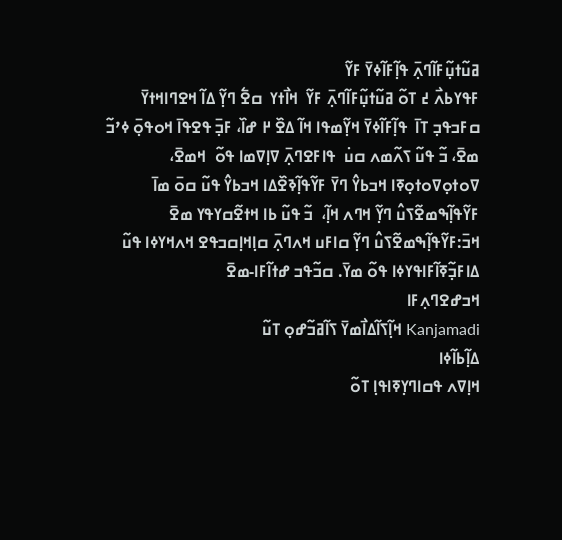ߥߎ߬ߙߎ߲߬ߓߊ߬ߣߍ߲߫ ߟߊ߲߬ߓߊ߬ߦߌ߫ ߓߌ߬
ߓߟߌߕߍ߯ ߄ ߠߋ߬ ߥߎ߬ߙߎ߲߬ߓߊ߬ߣߍ߲߫ ߓߌ߬  ߞߊ߯ߙߌ  ߛߐ߱ ߣߌ߲߬ ߡߊ߬ ߞߐߣߊߞߙߌ߫ ߛߓߏߟߏ߲ ߠߊ߫  ߟߊ߲߬ߓߊ߬ߦߌ߫ ߞߌ߲߬ߘߟߊ ߞߊ߬ ߡߐ߰ ߂ ߝߊ߰، ߓߏ߲߫ ߟߐߟߊ߫ ߞߋߟߋ߲߫ ߦߴߏ߬ ߘߐ߫، ߏ߬ ߟߎ߬ ߖߍ߬ߘߍ ߛߎ߭  ߟߊߓߐߣߍ߲߫ ߜߊ߲ߜߘߊ ߟߋ߬  ߞߘߐ߫،  ߜߋߙߋ߲ߜߋߙߋ߲ߧߊ ߞߏߕߌ߮ ߣߌ߫ ߓߌ߬ߟߊ߲߬ߢߐ߰ߡߊ ߞߏߕߌ߮ ߟߎ߬ ߛߋ߫ ߘߊ߫ ߓߌ߬ߟߊ߲߬ߒߘߐ߬ߖߎ߮ ߣߌ߲߬ ߞߣߍ ߞߊ߲߬،  ߏ߬ ߟߎ߬ ߕߊ ߞߙߐ߬ߛߌߟߌ ߘߐ߫ ߞߏ߫:ߓߌ߬ߟߊ߲߬ߒߘߐ߬ߖߎ߮ ߣߌ߲߬ ߛߊߓߎ ߞߍߣߍ߲߫ ߛߊ߲ߞߊ߲ߛߏߟߐ ߞߍߞߌߦߊ ߟߎ߬ ߡߊߓߏ߲߬ߧߊ߬ߓߊߟߌߦߊ ߟߋ߬ ߘߌ߫. ߛߏ߬ߟߏ ߝߙߊ߬ߓߊ-ߘߐ߫
ߞߏߝߐߣߍ߲ߓߊ
Kanjamadi ߞߊ߲߬ߖߊ߬ߡߊ߯ߘߌ߫ ߖߊ߬ߥߏ߬ߝߋ߲ ߠߎ߬
ߡߊ߲߬ߕߊ߬ߦߊ
ߞߊ߲ߜߍ ߟߛߊߣߌ߲ߧߊߟߊ߲ ߠߋ߬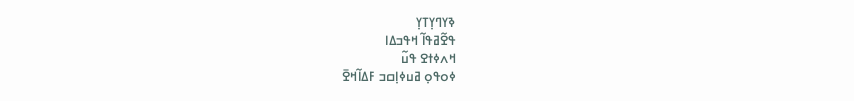ߢߌߣߌ߲ߠߌ߲
ߟߐ߬ߥߟߊ߬ ߞߟߏߡߊ
ߞߍߦߙߐ ߟߎ߬
ߦߋߟߋ߲ ߥߎߦߊ߲ߛߏ ߓߡߊ߬ߞߐ߫